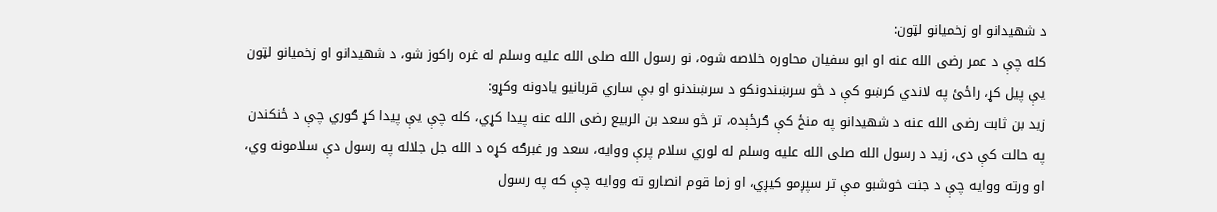د شهیدانو او زخمیانو لټون:
کله چې د عمر رضی الله عنه او ابو سفیان محاوره خلاصه شوه، نو رسول الله صلی الله علیه وسلم له غره راکوز شو، د شهیدانو او زخمیانو لټون یې پیل کړ، راځئ په لاندي کرښو کې د څو سرښندونکو د سرښندنو او بې ساري قربانیو یادونه وکړو:
زید بن ثابت رضی الله عنه د شهیدانو په منځ کې ګرځېده، تر څو سعد بن الربیع رضی الله عنه پیدا کړي، کله چې یې پیدا کړ ګوري چې د ځنکندن په حالت کې دی، زید د رسول الله صلی الله علیه وسلم له لوري سلام پرې ووایه، سعد ور غبرګه کړه د الله جل جلاله په رسول دې سلامونه وي، او ورته ووایه چې د جنت خوشبو مې تر سپږمو کیږي، او زما قوم انصارو ته ووایه چې که په رسول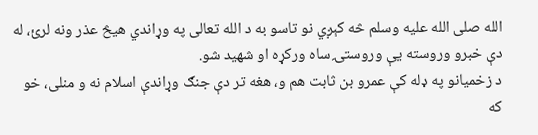الله صلی الله علیه وسلم څه کېږي نو تاسو به د الله تعالی په وړاندي هیڅ عذر ونه لرئ، له دې خبرو وروسته یې وروستۍ ساه ورکړه او شهید شو.
د زخمیانو په ډله کې عمرو بن ثابت هم و، هغه تر دې جنګ وړاندې اسلام نه و منلی، خو که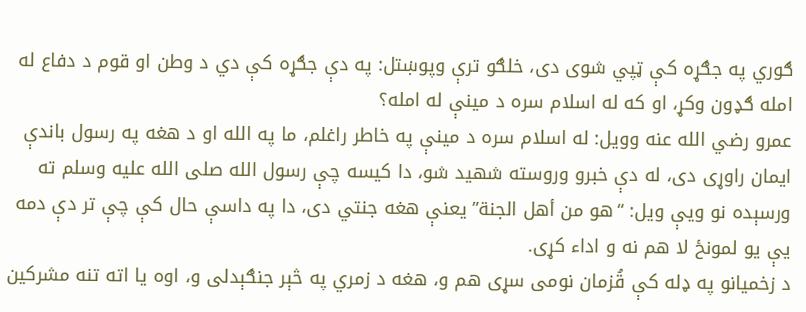ګوري په جګړه کې ټپي شوی دی، خلګو ترې وپوښتل: په دې جګړه کې دي د وطن او قوم د دفاع له امله ګډون وکړ، او که له اسلام سره د مینې له امله؟
عمرو رضي الله عنه وویل: له اسلام سره د مینې په خاطر راغلم، ما په الله او د هغه په رسول باندې ایمان راوړی دی، له دې خبرو وروسته شهید شو، دا کیسه چې رسول الله صلی الله علیه وسلم ته ورسېده نو ویې ویل: “هو من أهل الجنة” یعنې هغه جنتي دی، دا په داسې حال کې چې تر دې دمه یې یو لمونځ لا هم نه و اداء کړی.
د زخمیانو په ډله کې قُزمان نومی سړی هم و، هغه د زمري په څېر جنګېدلی و، اوه یا اته تنه مشرکین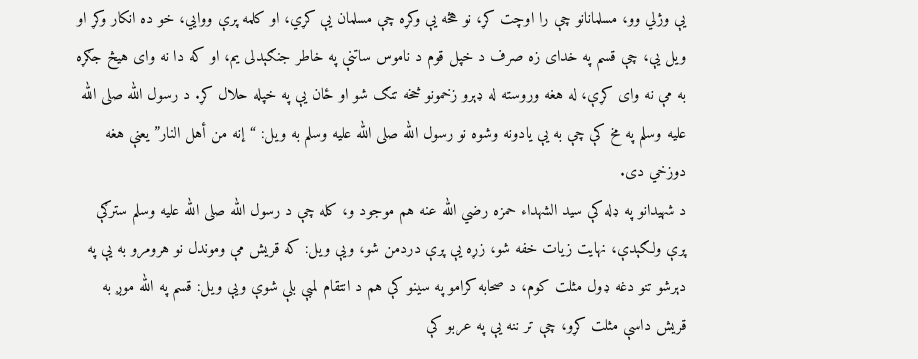یې وژلي وو، مسلمانانو چې را اوچت کړ، نو هڅه یې وکړه چې مسلمان یې کړي، او کلمه پرې ووایي، خو ده انکار وکړ او ویل یې، چې قسم په خدای زه صرف د خپل قوم د ناموس ساتنې په خاطر جنګېدلی یم، او که دا نه وای هیڅ جګړه به مې نه وای کړې، له هغه وروسته له ډېرو زخمونو څخه تنګ شو او ځان یې په خپله حلال کړ. د رسول الله صلی الله علیه وسلم په مخ کې چې به یې یادونه وشوه نو رسول الله صلی الله علیه وسلم به ویل: “إنه من أهل النار” یعنې هغه دوزخي دی.
د شهیدانو په ډله کې سید الشهداء حمزه رضي الله عنه هم موجود و، کله چې د رسول الله صلی الله علیه وسلم سترګې پرې ولګېدې، نهایت زیات خفه شو، زړه یې پرې دردمن شو، ویې ویل: که قریش مې وموندل نو هرومرو به یې په دېرشو تنو دغه ډول مثلت کوم، د صحابه کرامو په سینو کې هم د انتقام لمبې بلې شوې ویې ویل: قسم په الله موږ به قریش داسې مثلت کړو، چې تر ننه یې په عربو کې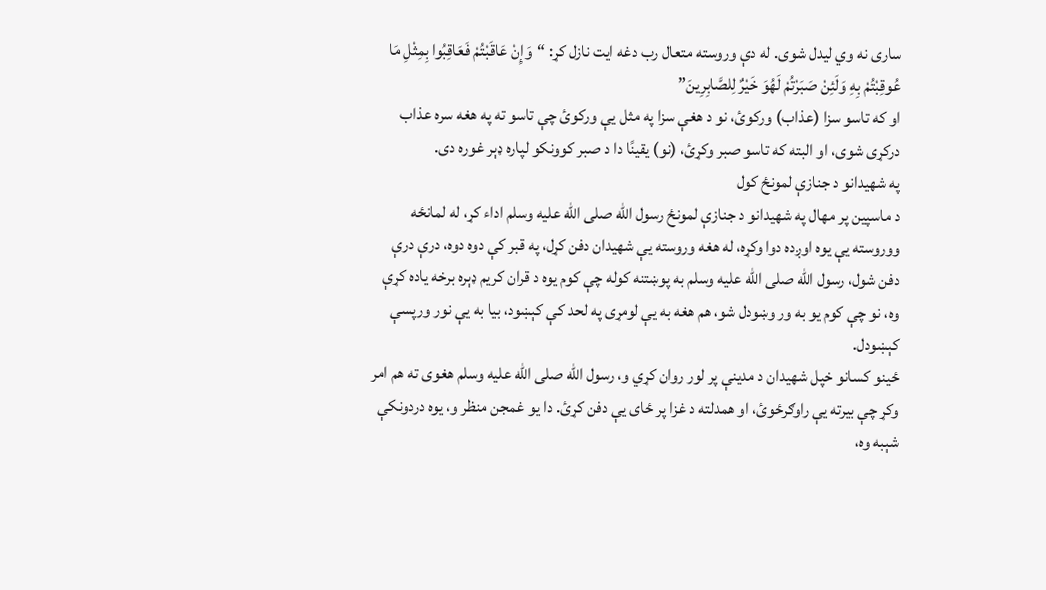ساری نه وي لیدل شوی. له دې وروسته متعال رب دغه ایت نازل کړ: “وَإِنْ عَاقَبْتُمْ فَعَاقِبُوا بِمِثْلِ مَا عُوقِبْتُمْ بِهِ وَلَئِنْ صَبَرْتُمْ لَهُوَ خَيْرٌ لِلصَّابِرِينَ”
او كه تاسو سزا (عذاب) وركوئ، نو د هغې سزا په مثل يې وركوئ چې تاسو ته په هغه سره عذاب دركړى شوى، او البته كه تاسو صبر وكړئ، (نو) یقینًا دا د صبر كوونكو لپاره ډېر غوره دى.
په شهیدانو د جنازې لمونځ کول
د ماسپین پر مهال په شهیدانو د جنازې لمونځ رسول الله صلی الله علیه وسلم اداء کړ، له لمانځه ووروسته یې یوه اوږده دوا وکړه، له هغه وروسته یې شهیدان دفن کړل، په قبر کې دوه دوه، درې درې دفن شول، رسول الله صلی الله علیه وسلم به پوښتنه کوله چې کوم یوه د قران کریم ډېره برخه یاده کړې وه، نو چې کوم یو به ور وښودل شو، هم هغه به یې لومړی په لحد کې کېښود، بیا به یې نور ورپسې کېښودل.
ځینو کسانو خپل شهیدان د مدینې پر لور روان کړي و، رسول الله صلی الله علیه وسلم هغوی ته هم امر وکړ چې بیرته یې راوګرځوئ، او همدلته د غزا پر ځای یې دفن کړئ. دا یو غمجن منظر و، یوه دردونکې شېبه وه،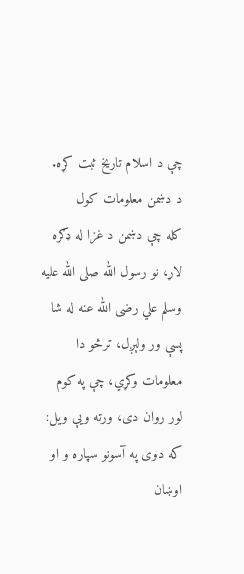چې د اسلام تاریخ ثبت کړه.
د دښمن معلومات کول
کله چې دښمن د غزا له ډګره لاړ، نو رسول الله صلی الله علیه وسلم علي رضی الله عنه له شا پسې ور ولېږل، ترڅو دا معلومات وکړي، چې په کوم لور روان دی، ورته ویې ویل: که دوی په آسونو سپاره و او اوښان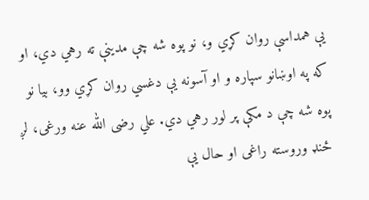یې همداسې روان کړي و، نو پوه شه چې مدینې ته رهي دي، او که په اوښانو سپاره و او آسونه یې دغسي روان کړي وو، بیا نو پوه شه چې د مکې پر لور رهي دي. علي رضی الله عنه ورغی، لږ ځنډ وروسته راغی او حال یې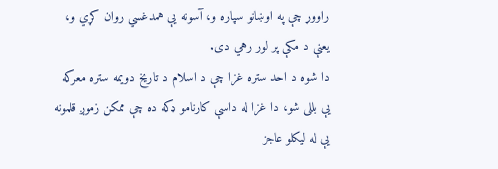راووړ چې په اوښانو سپاره و، آسونه یې همدغسي روان کړي و، یعنې د مکې پر لور رهي دی.
دا شوه د احد ستره غزا چې د اسلام د تاریخ دویمه ستره معرکه یې بللی شو، دا غزا له داسې کارنامو ډکه ده چې ممکن زموږ قلمونه یې له لیکلو عاجز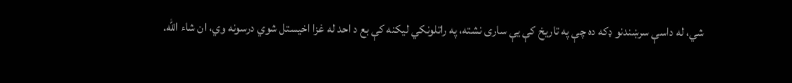شي، له داسې سرښندنو ډکه ده چې په تاریخ کې یې ساری نشته، په راتلونکي لیکنه کې بع د احد له غزا اخیستل شوي درسونه وي، ان شاء الله.